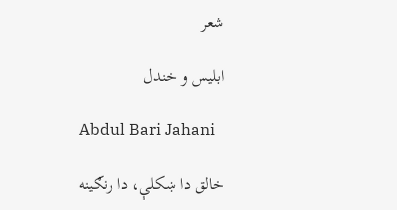شعر

ابلیس و خندل

Abdul Bari Jahani

خالق دا ښکلې، دا رنګینه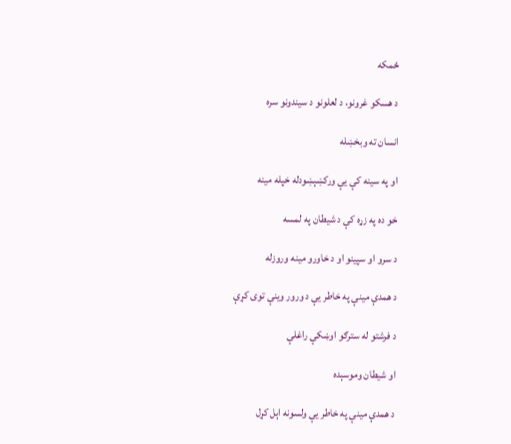ځمکه

د هسکو غرونو، د لعلونو د سیندونو سره

انسان ته وبخښله

او په سینه کې یې ورکښېښودله خپله مینه

خو ده په زړه کې د شیطان په لمسه

د سرو او سپینو او د خاورو مینه وروزله

د همدې مینې په خاطر یې د ورور وینې توی کړې

د فرشتو له سترګو اوښکې راغلې

او شیطان وموسېده

د همدې مینې په خاطر یې ولسونه اېل کړل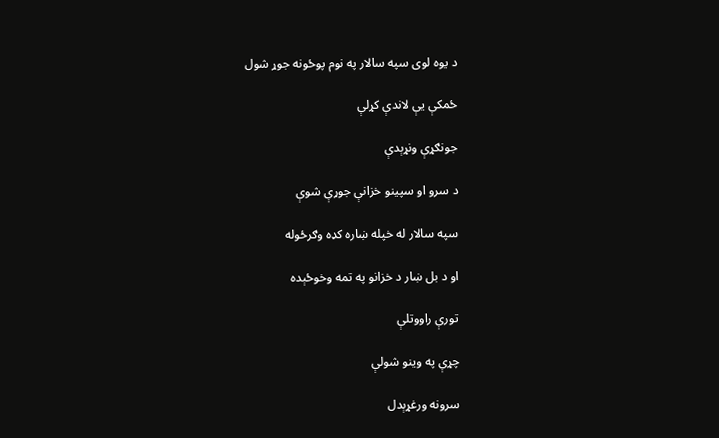د یوه لوی سپه سالار په نوم پوځونه جوړ شول

ځمکې یې لاندې کړلې

جونګړې ونړېدې

د سرو او سپینو خزانې جوړې شوې

سپه سالار له خپله ښاره کډه وګرځوله

او د بل ښار د خزانو په تمه وخوځېده

تورې راووتلې

چړې په وینو شولې

سرونه ورغړېدل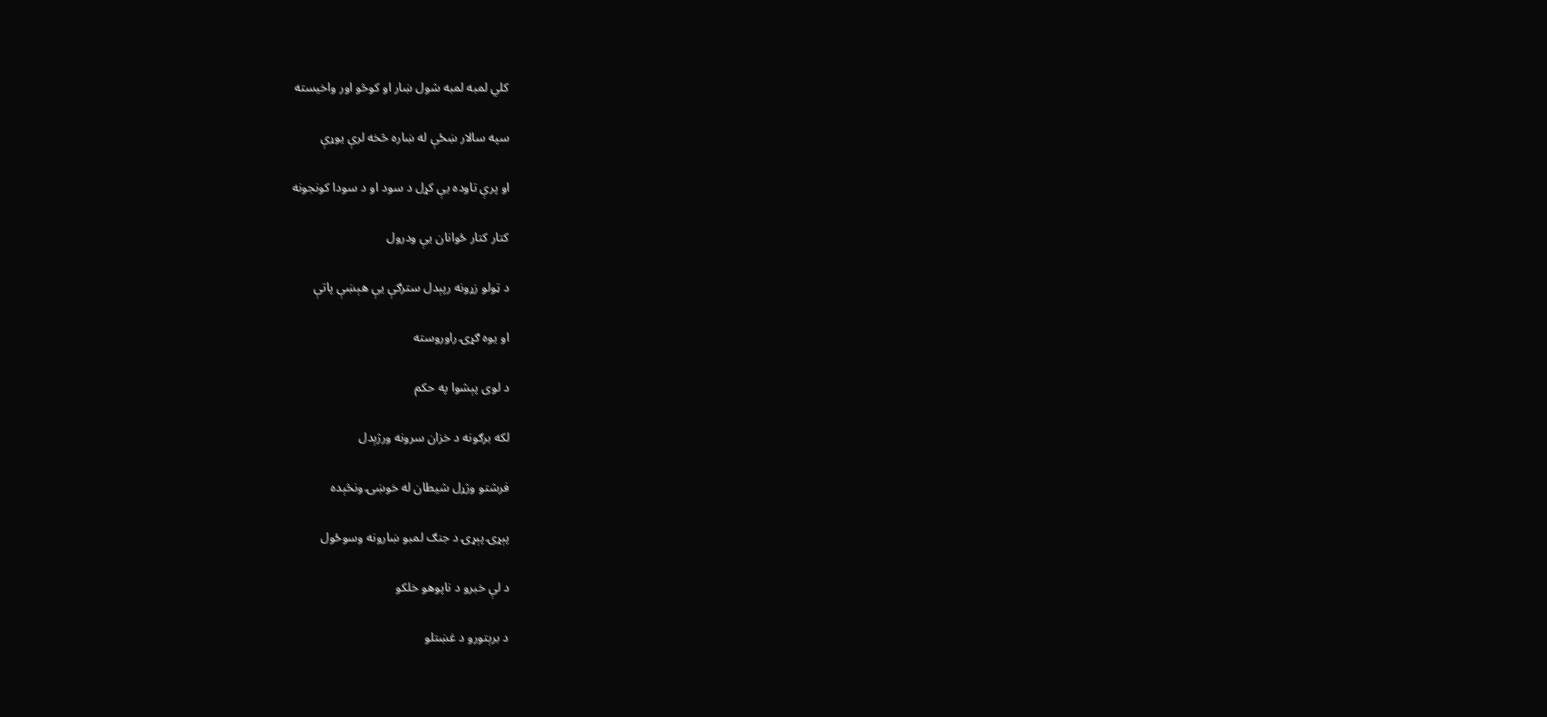کلي لمبه لمبه شول ښار او کوڅو اور واخیسته

سپه سالار ښځې له ښاره څخه لرې یوړې

او پرې تاوده یې کړل د سود او د سودا کونجونه

کتار کتار ځوانان یې ودرول

د ټولو زړونه رپېدل سترګې یې هېښې پاتې

او یوه ګړۍ راوروسته

د لوی پېشوا په حکم

لکه برګونه د خزان سرونه ورژېدل

فرشتو وژړل شیطان له خوښۍ ونڅېده

پېړۍ پېړۍ د جنګ لمبو ښارونه وسوځول

د لې خبرو د ناپوهو خلکو

د برېتورو د غښتلو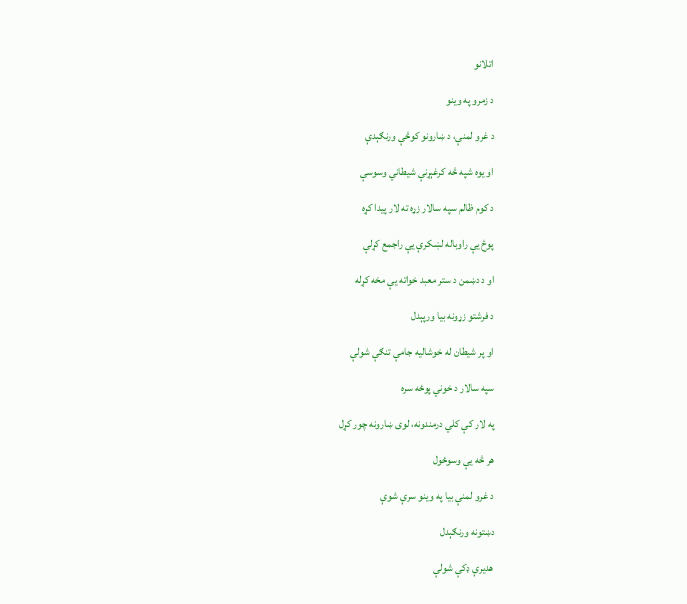اتلانو

د زمرو په وینو

د غرو لمنې، د ښارونو کوڅې ورنګېدې

او یوه شپه څه کرغېړنې شیطاني وسوسې

د کوم ظالم سپه سالار زړه ته لار پیدا کړه

پوځ یې راوباله لښکرې یې راجمع کړلې

او د دښمن د ستر معبد خواته یې مخه کړله

د فرشتو زړونه بیا ورپېدل

او پر شیطان له خوشالیه جامې تنګې شولې

سپه سالار د خوني پوځه سره

په لار کې کلي درمندونه، لوی ښارونه چور کړل

هر څه یې وسوځول

د غرو لمنې بیا په وینو سرې شوې

دښتونه ورنګېدل

هدیرې ډکې شولې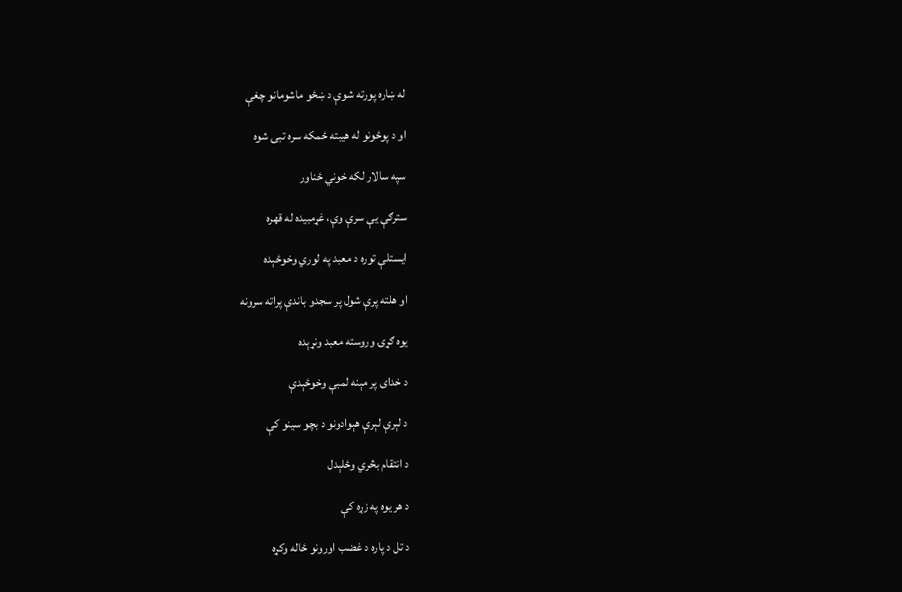له ښاره پورته شوې د ښځو ماشومانو چغې

او د پوځونو له هیبته ځمکه سره تبۍ شوه

سپه سالار لکه خوني ځناور

سترګې یې سرې وې، غړمبیده له قهره

ایستلې توره د معبد په لوري وخوځېده

او هلته پرې شول پر سجدو باندې پراته سرونه

یوه ګړۍ وروسته معبد ونړېده

د خدای پر مېنه لمبې وخوځېدې

د لېرې لېرې هېوادونو د بچو سینو کې

د انتقام بڅري وځلېدل

د هر یوه په زړه کې

د تل د پاره د غضب اورونو ځاله وکړه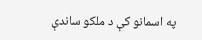په اسمانو کې د ملکو ساندې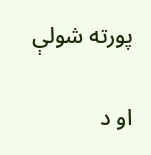پورته شولې

او د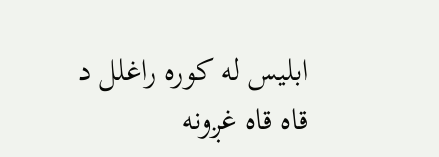ابلیس له کوره راغلل د قاه قاه غږونه